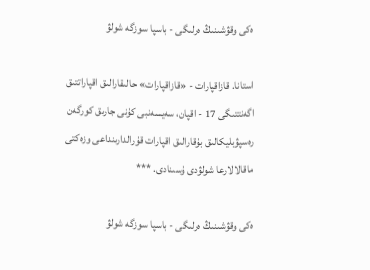ەكى وقۋشىنىڭ ەرلىگى - باسپا سوزگە شولۋ

استانا. قازاقپارات - «قازاقپارات» حالىقارالىق اقپاراتتىق اگەنتتىگى 17 - اقپان، سەيسەنبى كۇنى جارىق كورگەن رەسپۋبليكالىق بۇقارالىق اقپارات قۇرالدارىنداعى وزەكتى ماقالالارعا شولۋدى ۇسىنادى. ***

ەكى وقۋشىنىڭ ەرلىگى - باسپا سوزگە شولۋ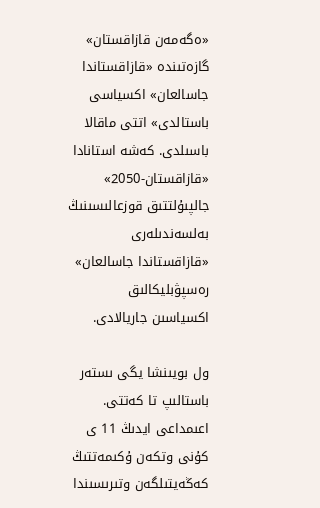«ەگەمەن قازاقستان» گازەتىندە «قازاقستاندا جاسالعان» اكسياسى باستالدى» اتتى ماقالا باسىلدى. كەشە استانادا «قازاقستان-2050» جالپىۇلتتىق قوزعالىسىنىڭ بەلسەندىلەرى «قازاقستاندا جاسالعان» رەسپۋبليكالىق اكسياسىن جاريالادى.

ول بويىنشا يگى ىستەر باستالىپ تا كەتتى. اعىمداعى ايدىڭ 11 ى كۇنى وتكەن ۇكىمەتتىڭ كەڭەيتىلگەن وتىرىسىندا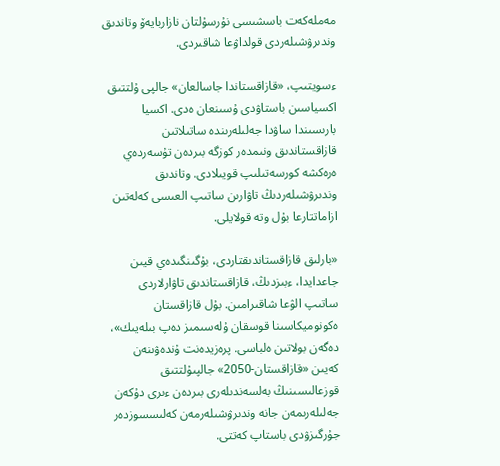مەملەكەت باسشىسى نۇرسۇلتان نازاربايەۆ وتاندىق وندىرۋشىلەردى قولداۋعا شاقىردى.

ءسويتىپ، «قازاقستاندا جاسالعان» جالپى ۇلتتىق اكسياسىن باستاۋدى ۇسىنعان ەدى. اكسيا بارىسىندا ساۋدا جەلىلەرىندە ساتىلاتىن قازاقستاندىق ونىمدەر كوزگە بىردەن تۇسەردەي ەرەكشە كورسەتىلىپ قويىلادى. وتاندىق وندىرۋشىلەردىڭ تاۋارىن ساتىپ العىسى كەلەتىن ازاماتتارعا بۇل وتە قولايلى.

«بارلىق قازاقستاندىقتاردى، بۇگىنگىدەي قيىن جاعدايدا، ءبىزدىڭ، قازاقستاندىق تاۋارلاردى ساتىپ الۋعا شاقىرامىن. بۇل قازاقستان ەكونوميكاسىنا قوسقان ۇلەسىمىز دەپ بىلەيىك»، دەگەن بولاتىن ەلباسى. پرەزيدەنت ۇندەۋىنەن كەيىن «قازاقستان-2050» جالپىۇلتتىق قوزعالىسىنىڭ بەلسەندىلەرى بىردەن ءىرى دۇكەن جەلىلەرىمەن جانە وندىرۋشىلەرمەن كەلىسسوزدەر جۇرگىزۋدى باستاپ كەتتى.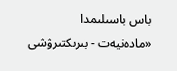باس باسىلىمدا «مادەنيەت - بىرىكتىرۋشى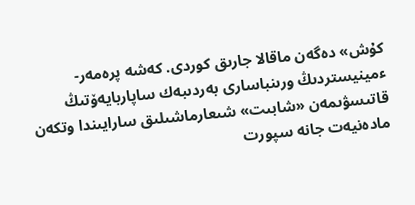كۇش» دەگەن ماقالا جارىق كوردى. كەشە پرەمەر-ءمينيستردىڭ ورىنباسارى بەردىبەك ساپاربايەۆتىڭ قاتىسۋىمەن «شابىت» شىعارماشىلىق سارايىندا وتكەن مادەنيەت جانە سپورت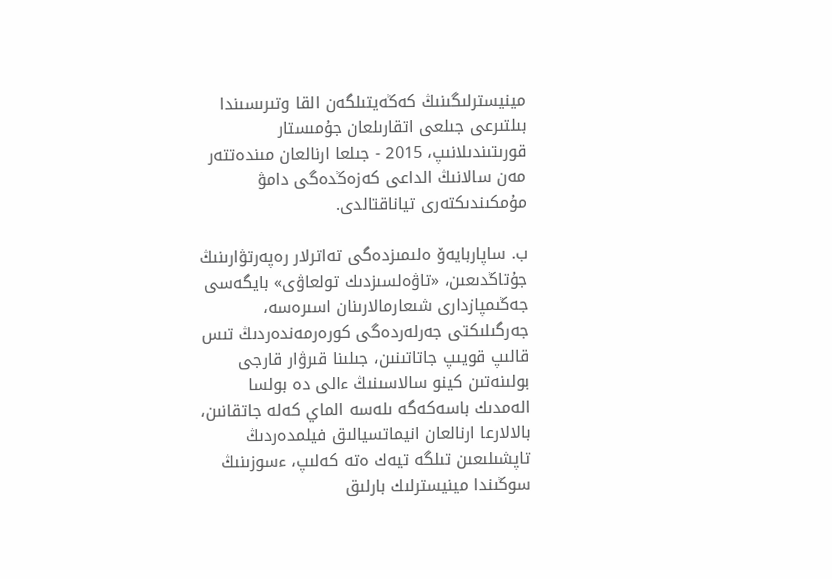مينيسترلىگىنىڭ كەڭەيتىلگەن القا وتىرىسىندا بىلتىرعى جىلعى اتقارىلعان جۇمىستار قورىتىندىلانىپ، 2015 - جىلعا ارنالعان مىندەتتەر مەن سالانىڭ الداعى كەزەڭدەگى دامۋ مۇمكىندىكتەرى تياناقتالدى.

ب. ساپاربايەۆ ەلىمىزدەگى تەاترلار رەپەرتۋارىنىڭ جۇتاڭدىعىن، «تاۋەلسىزدىك تولعاۋى» بايگەسى جەڭىمپازدارى شىعارمالارىنان اسىرەسە، جەرگىلىكتى جەرلەردەگى كورەرمەندەردىڭ تىس قالىپ قويىپ جاتاتىنىن، جىلىنا قىرۋار قارجى بولىنەتىن كينو سالاسىنىڭ ءالى دە بولسا الەمدىك باسەكەگە ىلەسە الماي كەلە جاتقانىن، بالالارعا ارنالعان انيماتسيالىق فيلمدەردىڭ تاپشىلىعىن تىلگە تيەك ەتە كەلىپ، ءسوزىنىڭ سوڭىندا مينيسترلىك بارلىق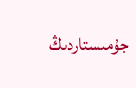جۇمىستاردىڭ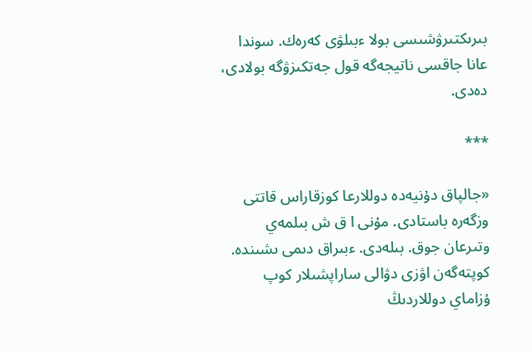بىرىكتىرۋشىسى بولا ءبىلۋى كەرەك. سوندا عانا جاقسى ناتيجەگە قول جەتكىزۋگە بولادى، دەدى.

***

«جالپاق دۇنيەدە دوللارعا كوزقاراس قاتتى وزگەرە باستادى. مۇنى ا ق ش بىلمەي وتىرعان جوق. بىلەدى. ءبىراق دىمى ىشىندە. كوپتەگەن اۋزى دۋالى ساراپشىلار كوپ ۇزاماي دوللاردىڭ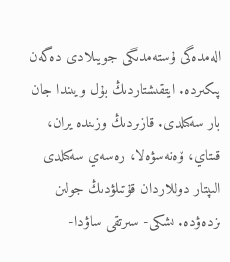الەمدەگى ۇستەمدىگى جويىلادى دەگەن پىكىردە. ايتقىشتاردىڭ بۇل ويىندا جان بار سەكىلدى. قازىردىڭ وزىندە يران، قىتاي، ۆەنەسۋەلا، رەسەي سەكىلدى الىپتار دوللاردان قۇتىلۋدىڭ جولىن ىزدەۋدە. ىشكى- سىرتقى ساۋدا-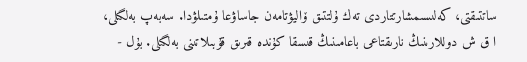ساتتىقتى، كەلىسىمشارتتاردى تەك ۇلتتىق ۆاليۋتامەن جاساۋعا ۇمتىلۋدا. سەبەپ بەلگىلى، ا ق ش دوللارىنىڭ نارىقتاعى باعامىنىڭ قىسقا كۇندە قىرىق قۇبىلاتىنى بەلگىلى. بۇل -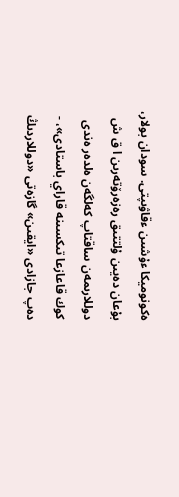ەكونوميكا ءۇشىن ءقاۋىپتى. سودان بولار، بۇعان دەيىن ۇلتتىق رەزەرۆتەرىن ا ق ش دوللارىمەن ساقتاپ كەلگەن ەلدەر ەندى كوك قاعازعا تىكسىنە قاراي باستادى»، - دەپ جازادى «ايقىن» گازەتى «دوللاردىڭ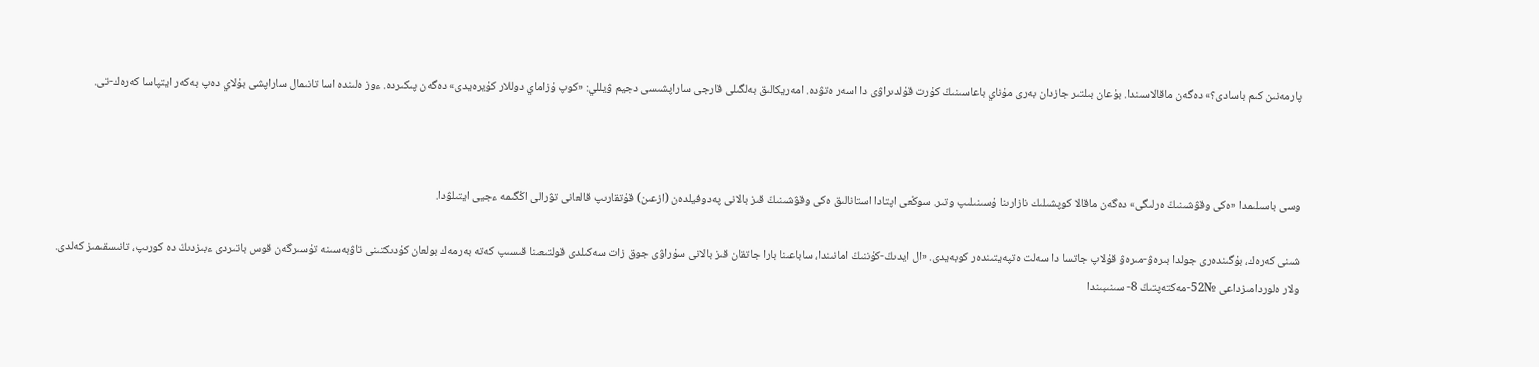پارمەنىن كىم باسادى؟» دەگەن ماقالاسىندا. بۇعان بىلتىر جازدان بەرى مۇناي باعاسىنىڭ كۇرت قۇلدىراۋى دا اسەر ەتۋدە. امەريكالىق بەلگىلى قارجى ساراپشىسى دجيم ۋيللي: «كوپ ۇزاماي دوللار كۇيرەيدى» دەگەن پىكىردە. ءوز ەلىندە اسا تانىمال ساراپشى بۇلاي دەپ بەكەر ايتپاسا كەرەك-تى.



وسى باسىلىمدا «ەكى وقۋشىنىڭ ەرلىگى» دەگەن ماقالا كوپشىلىك نازارىنا ۇسىنىلىپ وتىر. سوڭعى اپتادا استانالىق ەكى وقۋشىنىڭ قىز بالانى پەدوفيلدەن (ازعىن) قۇتقارىپ قالعانى تۋرالى اڭگىمە ءجيى ايتىلۋدا.

شىنى كەرەك، بۇگىندەرى جولدا بىرەۋ-مىرەۋ قۇلاپ جاتسا دا سەلت ەتپەيتىندەر كوبەيدى. «ال ايدىڭ-كۇننىڭ امانىندا، ساباعىنا بارا جاتقان قىز بالانى سۇراۋى جوق زات سەكىلدى قولتىعىنا قىسىپ كەتە بەرمەك بولعان كۇدىكتىنى تاۋبەسىنە تۇسىرگەن قوس باتىردى ءبىزدىڭ دە كورىپ، تانىسقىمىز كەلدى. ولار ەلوردامىزداعى №52-مەكتەپتىڭ 8- سىنىبىندا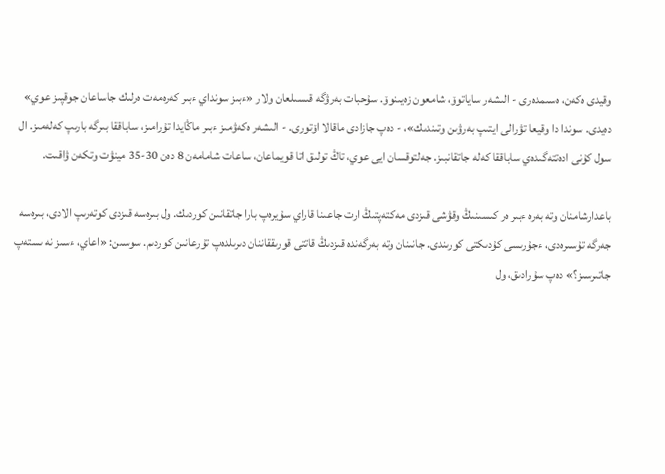وقيدى ەكەن، ەسىمدەرى - الىشەر ساياتوۆ، شامعون زەيىنوۆ. سۇحبات بەرۋگە قىسىلعان ولار «ءبىز سونداي ءبىر كەرەمەت ەرلىك جاساعان جوقپىز عوي» دەيدى. سوندا دا وقيعا تۋرالى ايتىپ بەرۋىن وتىندىك»، - دەپ جازادى ماقالا اۆتورى. - الىشەر ەكەۋمىز ءبىر ماڭايدا تۇرامىز، ساباققا بىرگە بارىپ كەلەمىز. ال سول كۇنى ادەتتەگىدەي ساباققا كەلە جاتقانبىز. جەلتوقسان ايى عوي، تاڭ تولىق اتا قويماعان، ساعات شامامەن 8 دەن 30-35 مينۋت وتكەن ۋاقىت.

باعدارشامنان وتە بەرە ءبىر ەر كىسىنىڭ وقۋشى قىزدى مەكتەپتىڭ ارت جاعىنا قاراي سۇيرەپ بارا جاتقانىن كوردىك. ول بىرەسە قىزدى كوتەرىپ الادى، بىرەسە جەرگە تۇسىرەدى، ءجۇرىسى كۇدىكتى كورىندى. جانىنان وتە بەرگەندە قىزدىڭ قاتتى قورىققاننان دىرىلدەپ تۇرعانىن كوردىم. سوسىن: «اعاي، ءسىز نە ىستەپ جاتىرسىز؟» دەپ سۇرادىق، ول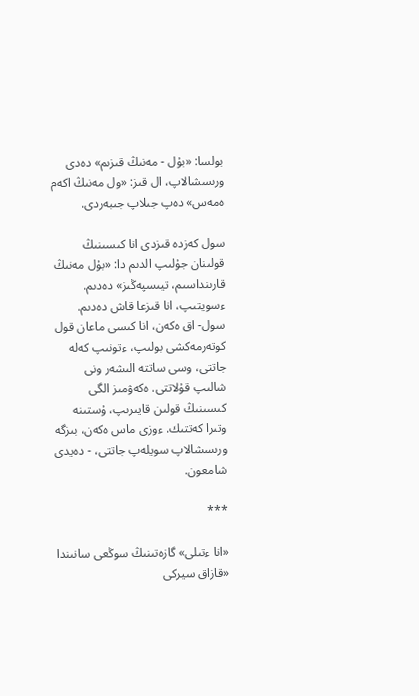بولسا: «بۇل - مەنىڭ قىزىم» دەدى ورىسشالاپ، ال قىز: «ول مەنىڭ اكەم ەمەس» دەپ جىلاپ جىبەردى.

سول كەزدە قىزدى انا كىسىنىڭ قولىنان جۇلىپ الدىم دا: «بۇل مەنىڭ قارىنداسىم، تيىسپەڭىز» دەدىم. ءسويتىپ، انا قىزعا قاش دەدىم. سول- اق ەكەن، انا كىسى ماعان قول كوتەرمەكشى بولىپ، ءتونىپ كەلە جاتتى، وسى ساتتە الىشەر ونى شالىپ قۇلاتتى. ەكەۋمىز الگى كىسىنىڭ قولىن قايىرىپ، ۇستىنە وتىرا كەتتىك. ءوزى ماس ەكەن، بىزگە ورىسشالاپ سويلەپ جاتتى، - دەيدى شامعون.

***

«انا ءتىلى» گازەتىنىڭ سوڭعى سانىندا «قازاق سيركى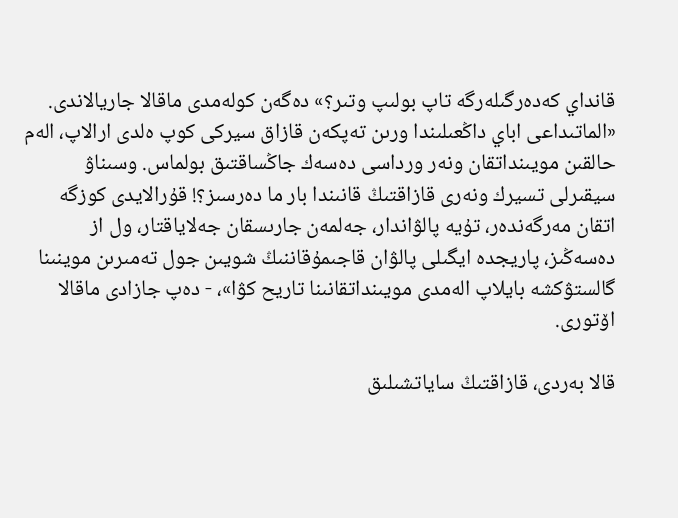قانداي كەدەرگىلەرگە تاپ بولىپ وتىر؟» دەگەن كولەمدى ماقالا جاريالاندى. «الماتىداعى اباي داڭعىلىندا ورىن تەپكەن قازاق سيركى كوپ ەلدى ارالاپ، الەم حالقىن مويىنداتقان ونەر ورداسى دەسەك جاڭساقتىق بولماس. وسىناۋ سيقىرلى تسيرك ونەرى قازاقتىڭ قانىندا بار ما دەرسىز؟! قۇرالايدى كوزگە اتقان مەرگەندەر، تۇيە پالۋاندار، جەلمەن جارىسقان جەلاياقتار، ول از دەسەڭىز، پاريجدە ايگىلى پالۋان قاجىمۇقاننىڭ شويىن جول تەمىرىن موينىنا گالستۋكشە بايلاپ الەمدى مويىنداتقانىنا تاريح كۋا»، - دەپ جازادى ماقالا اۆتورى.

قالا بەردى، قازاقتىڭ ساياتشىلىق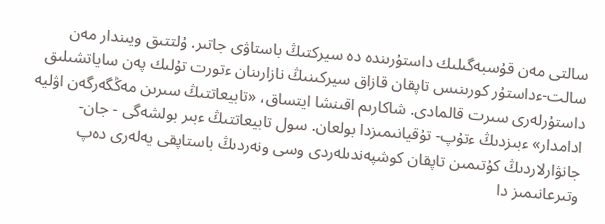سالتى مەن قۇسبەگىلىك داستۇرىندە دە سيركتىڭ باستاۋى جاتىر. ۇلتتىق ويىندار مەن سالت-ءداستۇر كورىنىس تاپقان قازاق سيركىنىڭ نازارىنان ءتورت تۇلىك پەن ساياتشىلىق داستۇرلەرى سىرت قالمادى. شاكارىم اقىنشا ايتساق، «تابيعاتتىڭ سىرىن مەڭگەرگەن اۋليە ادامدار» ءبىزدىڭ ءتۇپ- تۇقيانىمىزدا بولعان. سول تابيعاتتىڭ ءبىر بولشەگى - جان-جانۋارلاردىڭ كۇتىمىن تاپقان كوشپەندىلەردى وسى ونەردىڭ باستاپقى يەلەرى دەپ وتىرعانىمىز دا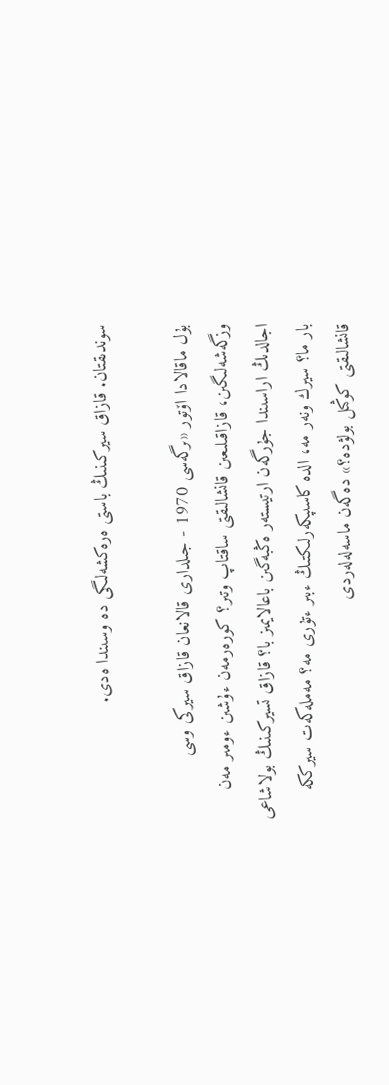سوندىقتان. قازاق سيركىنىڭ باستى ەرەكشەلىگى دە وسىندا ەدى.

بۇل ماقالادا اۆتور «ىرگەسى 1970 - جىلدارى قالانعان قازاق سيركى وسى وزگەشەلىگىن، قازاقىلىعىن قانشالىقتى ساقتاپ وتىر؟ كورەرمەن ءۇشىن ءومىر مەن اجالدىڭ اراسىندا جۇرگەن ارتيستەر ەڭبەگىن باعالايمىز با؟ قازاق تسيركىنىڭ بولاشاعى بار ما؟ سيرك ونەر مە، الدە كاسىپكەرلىكتىڭ ءبىر ءتۇرى مە؟ مەملەكەت سيرككە قانشالىقتى كوڭىل بولۋدە؟» دەگەن ماسەلەلەردى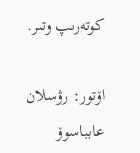كوتەرىپ وتىر.

اۆتور: رۋسلان عابباسوۆ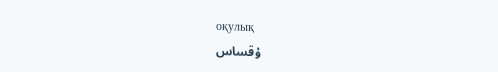оқулық
ۇقساس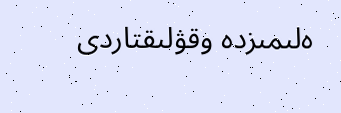ەلىمىزدە وقۋلىقتاردى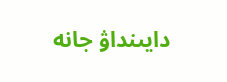دايىنداۋ جانە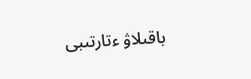باقىلاۋ ءتارتىبى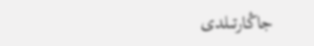جاڭارتىلدى